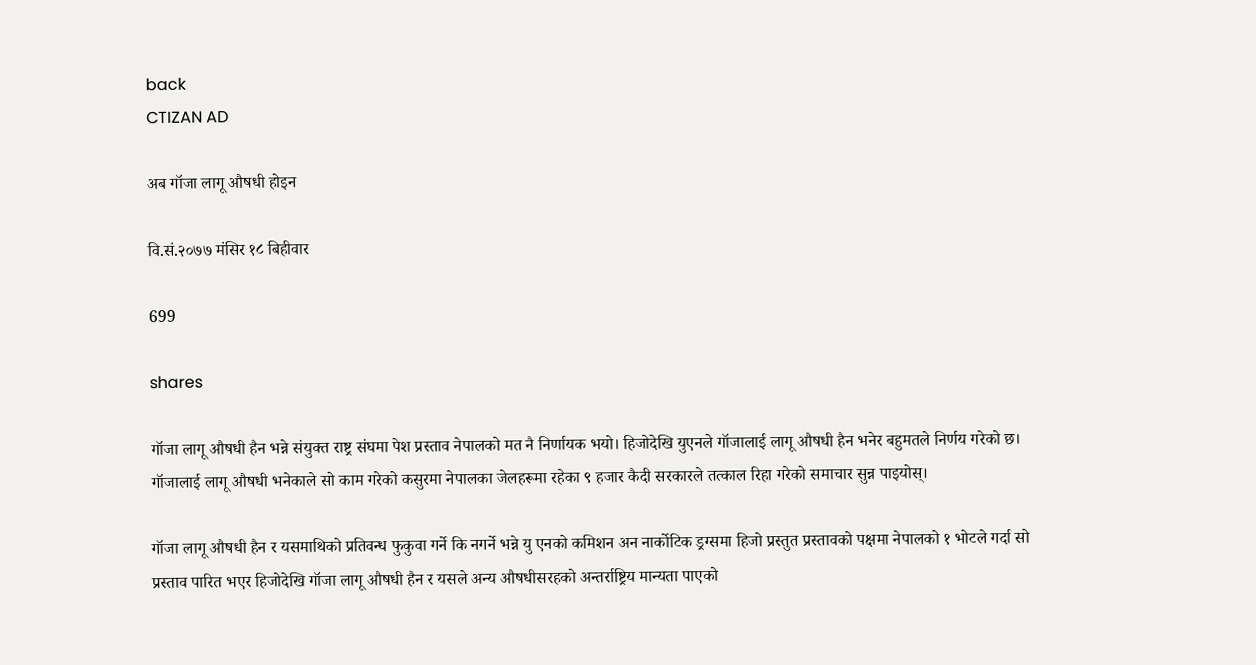back
CTIZAN AD

अब गॉजा लागू औषधी होइन

वि.सं.२०७७ मंसिर १८ बिहीवार

699

shares

गॉजा लागू औषधी हैन भन्ने संयुक्त राष्ट्र संघमा पेश प्रस्ताव नेपालको मत नै निर्णायक भयो। हिजोदेखि युएनले गॉजालाई लागू औषधी हैन भनेर बहुमतले निर्णय गरेको छ। गॉजालाई लागू औषधी भनेकाले सो काम गरेको कसुरमा नेपालका जेलहरूमा रहेका ९ हजार कैदी सरकारले तत्काल रिहा गरेको समाचार सुन्न पाइयोस्।

गॉजा लागू औषधी हैन र यसमाथिको प्रतिवन्ध फुकुवा गर्ने कि नगर्ने भन्ने यु एनको कमिशन अन नार्कोटिक ड्रग्समा हिजो प्रस्तुत प्रस्तावको पक्षमा नेपालको १ भोटले गर्दा सो प्रस्ताव पारित भएर हिजोदेखि गॉजा लागू औषधी हैन र यसले अन्य औषधीसरहको अन्तर्राष्ट्रिय मान्यता पाएको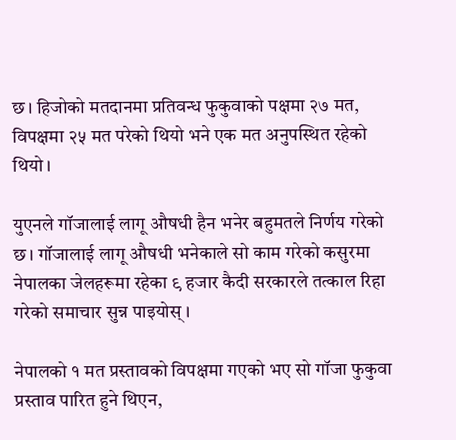छ। हिजोको मतदानमा प्रतिवन्ध फुकुवाको पक्षमा २७ मत, विपक्षमा २५ मत परेको थियो भने एक मत अनुपस्थित रहेको थियो ।

युएनले गॉजालाई लागू औषधी हैन भनेर बहुमतले निर्णय गरेको छ। गॉजालाई लागू औषधी भनेकाले सो काम गरेको कसुरमा नेपालका जेलहरूमा रहेका ९ हजार कैदी सरकारले तत्काल रिहा गरेको समाचार सुन्न पाइयोस्।

नेपालको १ मत प्रस्तावको विपक्षमा गएको भए सो गॉजा फुकुवा प्रस्ताव पारित हुने थिएन,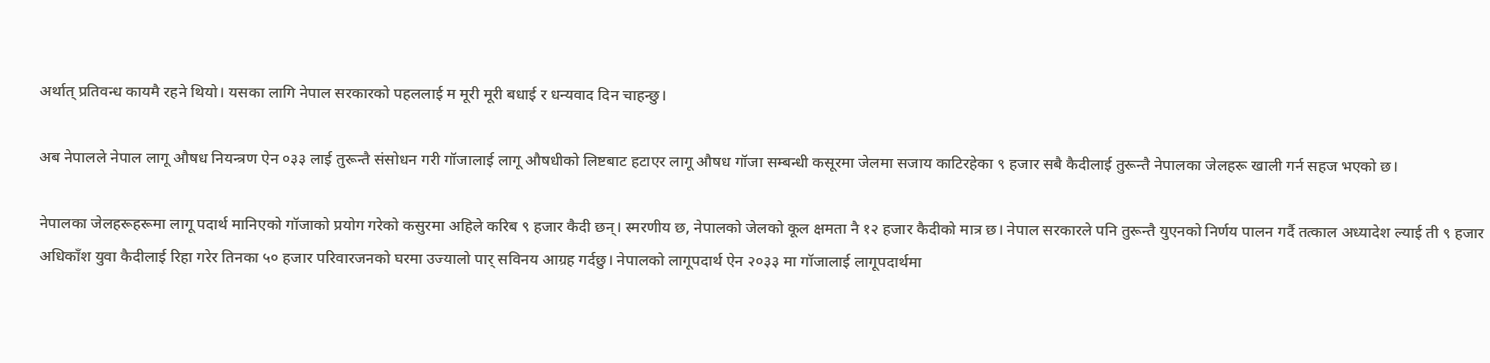अर्थात् प्रतिवन्ध कायमै रहने थियो। यसका लागि नेपाल सरकारको पहललाई म मूरी मूरी बधाई र धन्यवाद दिन चाहन्छु।

अब नेपालले नेपाल लागू औषध नियन्त्रण ऐन ०३३ लाई तुरून्तै संसोधन गरी गॉजालाई लागू औषधीको लिष्टबाट हटाएर लागू औषध गॉजा सम्बन्धी कसूरमा जेलमा सजाय काटिरहेका ९ हजार सबै कैदीलाई तुरून्तै नेपालका जेलहरू खाली गर्न सहज भएको छ।

नेपालका जेलहरूहरूमा लागू पदार्थ मानिएको गॉजाको प्रयोग गरेको कसुरमा अहिले करिब ९ हजार कैदी छन्। स्मरणीय छ, नेपालको जेलको कूल क्षमता नै १२ हजार कैदीको मात्र छ। नेपाल सरकारले पनि तुरून्तै युएनको निर्णय पालन गर्दै तत्काल अध्यादेश ल्याई ती ९ हजार अधिकाँश युवा कैदीलाई रिहा गरेर तिनका ५० हजार परिवारजनको घरमा उज्यालो पार् सविनय आग्रह गर्दछु। नेपालको लागूपदार्थ ऐन २०३३ मा गॉजालाई लागूपदार्थमा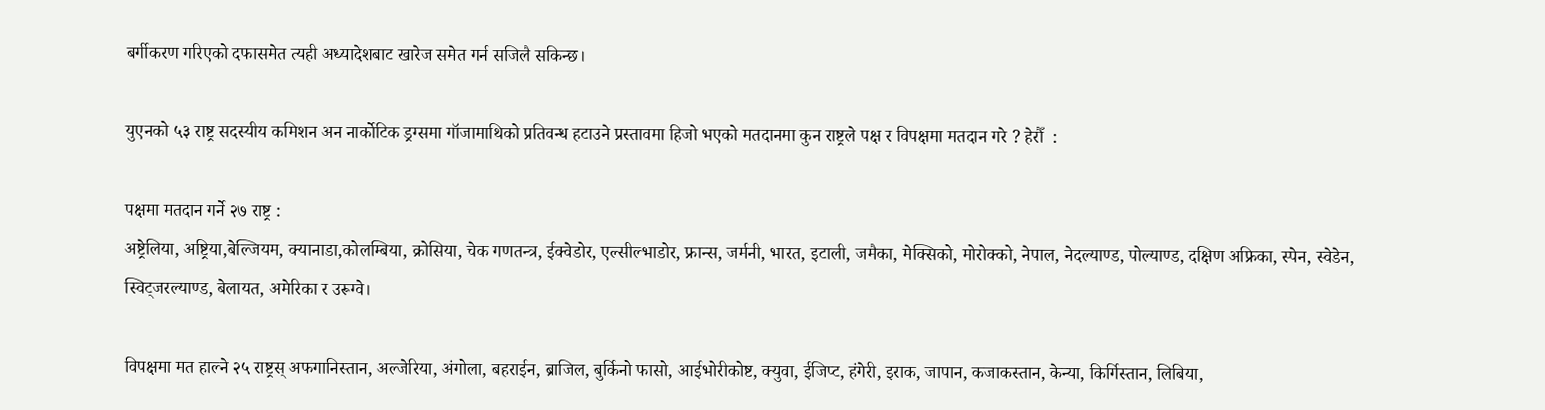बर्गीकरण गरिएको दफासमेत त्यही अध्यादेशबाट खारेज समेत गर्न सजिलै सकिन्छ।

युएनको ५३ राष्ट्र सदस्यीय कमिशन अन नार्कोटिक ड्रग्समा गॉजामाथिको प्रतिवन्ध हटाउने प्रस्तावमा हिजो भएको मतदानमा कुन राष्ट्रले पक्ष र विपक्षमा मतदान गरे ? हेरौँ  :

पक्षमा मतदान गर्ने २७ राष्ट्र :
अष्ट्रेलिया, अष्ट्रिया,बेल्जियम, क्यानाडा,कोलम्बिया, क्रोसिया, चेक गणतन्त्र, ईक्वेडोर, एल्सील्भाडोर, फ्रान्स, जर्मनी, भारत, इटाली, जमैका, मेक्सिको, मोरोक्को, नेपाल, नेदल्याण्ड, पोल्याण्ड, दक्षिण अफ्रिका, स्पेन, स्वेडेन, स्विट्जरल्याण्ड, बेलायत, अमेरिका र उरूग्वे।

विपक्षमा मत हाल्ने २५ राष्ट्रस् अफगानिस्तान, अल्जेरिया, अंगोला, बहराईन, ब्राजिल, बुर्किनो फासो, आईभोरीकोष्ट, क्युवा, ईजिप्ट, हंगेरी, इराक, जापान, कजाकस्तान, केन्या, किर्गिस्तान, लिबिया,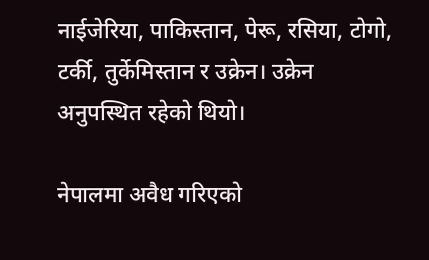नाईजेरिया, पाकिस्तान, पेरू, रसिया, टोगो, टर्की, तुर्केमिस्तान र उक्रेन। उक्रेन अनुपस्थित रहेको थियो।

नेपालमा अवैध गरिएको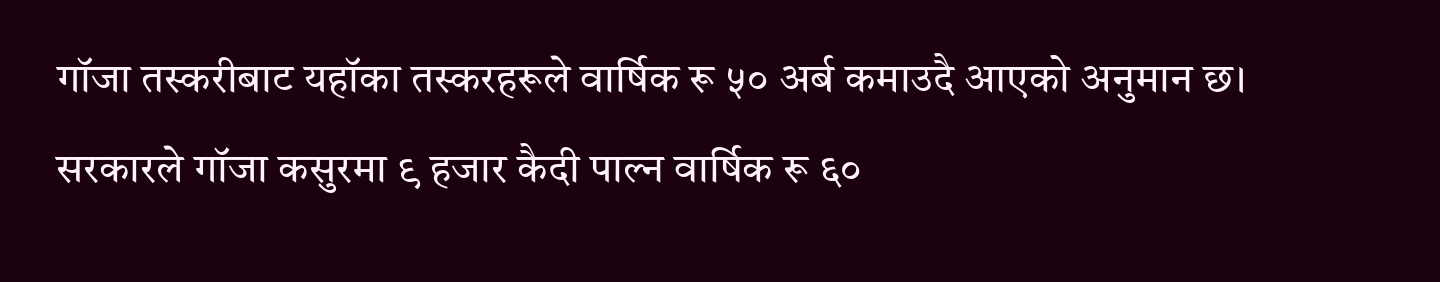गॉजा तस्करीबाट यहॉका तस्करहरूले वार्षिक रू ५० अर्ब कमाउदै आएको अनुमान छ। सरकारले गॉजा कसुरमा ९ हजार कैदी पाल्न वार्षिक रू ६०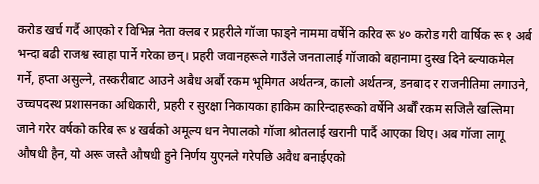करोड खर्च गर्दै आएको र विभिन्न नेता क्लब र प्रहरीले गॉजा फाड्ने नाममा वर्षेनि करिव रू ४० करोड गरी वार्षिक रू १ अर्ब भन्दा बढी राजश्व स्वाहा पार्ने गरेका छन्। प्रहरी जवानहरूले गाउँले जनतालाई गॉजाको बहानामा दुस्ख दिने ब्ल्याकमेल गर्ने, हप्ता असुल्ने, तस्करीबाट आउने अबैध अर्बौ रकम भूमिगत अर्थतन्त्र, कालो अर्थतन्त्र, डनबाद र राजनीतिमा लगाउने, उच्चपदस्थ प्रशासनका अधिकारी, प्रहरी र सुरक्षा निकायका हाकिम कारिन्दाहरूको वर्षेनि अर्बौँ रकम सजिलै खल्तिमा जाने गरेर वर्षको करिब रू ४ खर्बको अमूल्य धन नेपालको गॉजा श्रोतलाई खरानी पार्दै आएका थिए। अब गॉजा लागू औषधी हैन, यो अरू जस्तै औषधी हुने निर्णय युएनले गरेपछि अवैध बनाईएको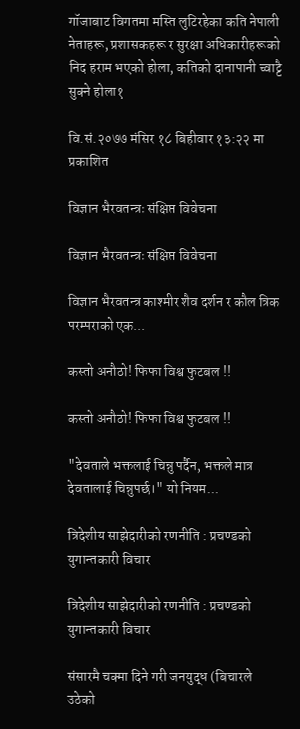गॉजाबाट विगतमा मस्ति लुटिरहेका कति नेपाली नेताहरू, प्रशासकहरू र सुरक्षा अधिकारीहरूको निद हराम भएको होला, कतिको दानापानी च्वाट्टै सुक्ने होला१

वि.सं.२०७७ मंसिर १८ बिहीवार १३:२२ मा प्रकाशित

विज्ञान भैरवतन्त्रः संक्षिप्त विवेचना

विज्ञान भैरवतन्त्रः संक्षिप्त विवेचना

विज्ञान भैरवतन्त्र काश्मीर शैव दर्शन र कौल त्रिक परम्पराको एक...

कस्तो अनौठो! फिफा विश्व फुटबल !!

कस्तो अनौठो! फिफा विश्व फुटबल !!

"देवताले भक्तलाई चिन्नु पर्दैन, भक्तले मात्र देवतालाई चिन्नुपर्छ।" यो नियम...

त्रिदेशीय साझेदारीको रणनीति : प्रचण्डको युगान्तकारी विचार

त्रिदेशीय साझेदारीको रणनीति : प्रचण्डको युगान्तकारी विचार

संसारमै चक्मा दिने गरी जनयुद्ध (बिचारले उठेको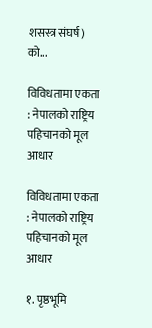शसस्त्र संघर्ष) को...

विविधतामा एकता : नेपालको राष्ट्रिय पहिचानको मूल आधार

विविधतामा एकता : नेपालको राष्ट्रिय पहिचानको मूल आधार

१. पृष्ठभूमि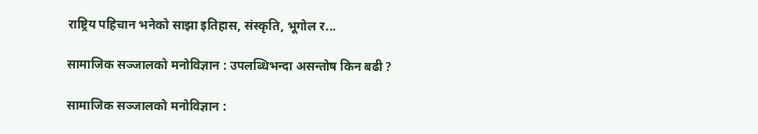राष्ट्रिय पहिचान भनेको साझा इतिहास, संस्कृति, भूगोल र...

सामाजिक सञ्जालको मनोविज्ञान : उपलब्धिभन्दा असन्तोष किन बढी ?

सामाजिक सञ्जालको मनोविज्ञान :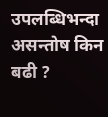उपलब्धिभन्दा असन्तोष किन बढी ?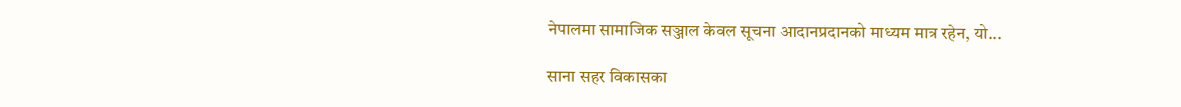नेपालमा सामाजिक सञ्जाल केवल सूचना आदानप्रदानको माध्यम मात्र रहेन, यो...

साना सहर विकासका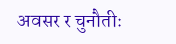अवसर र चुनौतीः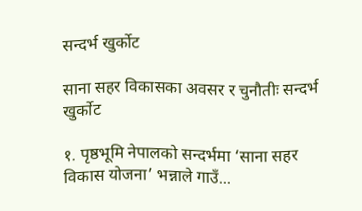सन्दर्भ खुर्कोट

साना सहर विकासका अवसर र चुनौतीः सन्दर्भ खुर्कोट

१. पृष्ठभूमि नेपालको सन्दर्भमा ‘साना सहर विकास योजना’ भन्नाले गाउँ...